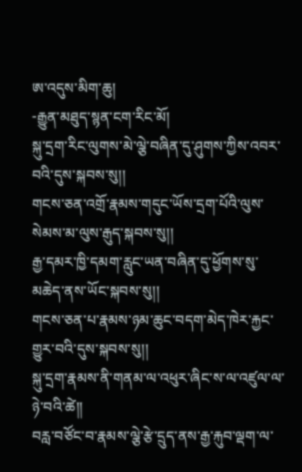ཨ་འདུས་མིག་ཆུ།
-རྒྱུན་མཐུད་སྙན་ངག་རིང་མོ།
སྐུ་དྲག་རིང་ལུགས་མེ་ལྕེ་བཞིན་དུ་ཤུགས་ཀྱིས་འབར་བའི་དུས་སྐབས་སུ།།
གངས་ཅན་འགྲོ་རྣམས་གདུང་ཡོས་དྲག་པོའི་ལུས་སེམས་མ་ལུས་རྒུད་སྐབས་སུ།།
རྒྱ་དམར་ཁྱི་དམག་རླུང་ཡན་བཞིན་དུ་ཕྱོགས་སུ་མཆེད་ནས་ཡོང་སྐབས་སུ།།
གངས་ཅན་པ་རྣམས་ཉམ་ཆུང་བདག་མེད་ཁེར་རྐྱང་གྱུར་བའི་དུས་སྐབས་སུ།།
སྐུ་དྲག་རྣམས་ནི་གནམ་ལ་འཕུར་ཞིང་ས་ལ་འཛུལ་ལ་ཉེ་བའི་ཚེ།།
བརླ་བཙོང་བ་རྣམས་ལྕེ་རྩེ་དྲུད་ནས་རྒྱ་རྐུབ་ལྡག་ལ་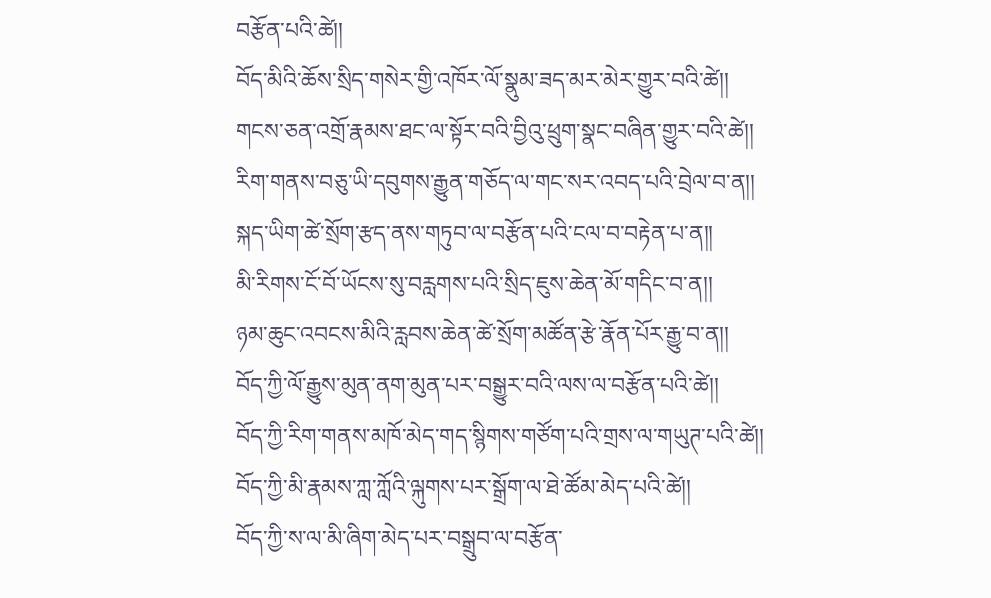བརྩོན་པའི་ཚེ།།
བོད་མིའི་ཆོས་སྲིད་གསེར་གྱི་འཁོར་ལོ་སྣུམ་ཟད་མར་མེར་གྱུར་བའི་ཚེ།།
གངས་ཅན་འགྲོ་རྣམས་ཐང་ལ་སྟོར་བའི་བྱིའུ་ཕྲུག་སྣང་བཞིན་གྱུར་བའི་ཚེ།།
རིག་གནས་བཅུ་ཡི་དབུགས་རྒྱུན་གཅོད་ལ་གང་སར་འབད་པའི་བྲེལ་བ་ན།།
སྐད་ཡིག་ཚེ་སྲོག་རྩད་ནས་གཏུབ་ལ་བརྩོན་པའི་ངལ་བ་བརྟེན་པ་ན།།
མི་རིགས་ངོ་བོ་ཡོངས་སུ་བརླགས་པའི་སྲིད་ཇུས་ཆེན་མོ་གདིང་བ་ན།།
ཉམ་ཆུང་འབངས་མིའི་རླབས་ཆེན་ཚེ་སྲོག་མཚོན་རྩེ་རྣོན་པོར་རྒྱུ་བ་ན།།
བོད་ཀྱི་ལོ་རྒྱུས་མུན་ནག་མུན་པར་བསྒྱུར་བའི་ལས་ལ་བརྩོན་པའི་ཚེ།།
བོད་ཀྱི་རིག་གནས་མཁོ་མེད་གད་སྙིགས་གཙོག་པའི་གྲས་ལ་གཡུཊ་པའི་ཚེ།།
བོད་ཀྱི་མི་རྣམས་ཀླ་ཀློའི་ལྐུགས་པར་སྒྲོག་ལ་ཐེ་ཚོམ་མེད་པའི་ཚེ།།
བོད་ཀྱི་ས་ལ་མི་ཞིག་མེད་པར་བསྒྲུབ་ལ་བརྩོན་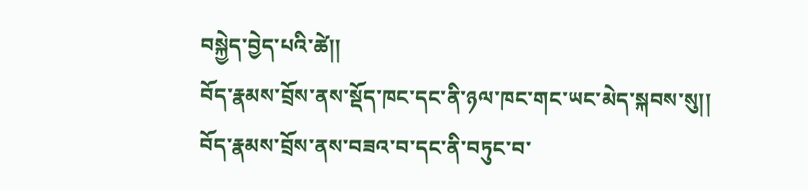བསྐྱེད་བྱེད་པའི་ཚེ།།
བོད་རྣམས་བྲོས་ནས་སྡོད་ཁང་དང་ནི་ཉལ་ཁང་གང་ཡང་མེད་སྐབས་སུ།།
བོད་རྣམས་བྲོས་ནས་བཟའ་བ་དང་ནི་བཏུང་བ་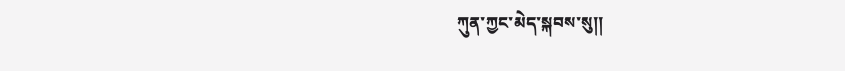ཀུན་ཀྱང་མེད་སྐབས་སུ།།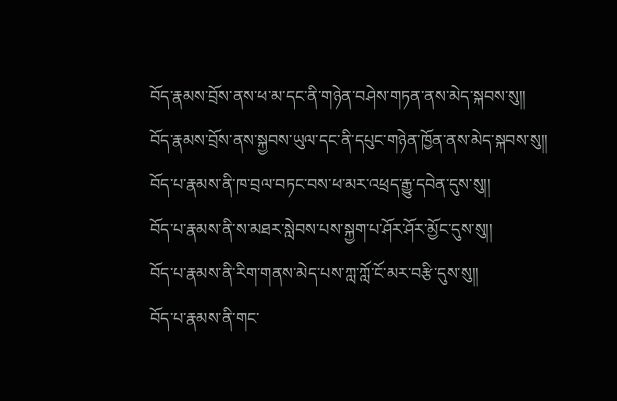བོད་རྣམས་བྲོས་ནས་ཕ་མ་དང་ནི་གཉེན་བཤེས་གཏན་ནས་མེད་སྐབས་སུ།།
བོད་རྣམས་བྲོས་ནས་སྐྱབས་ཡུལ་དང་ནི་དཔུང་གཉེན་ཁྱོན་ནས་མེད་སྐབས་སུ།།
བོད་པ་རྣམས་ནི་ཁ་བྲལ་བཏང་བས་ཕ་མར་འཕྲད་རྒྱུ་དབེན་དུས་སུ།།
བོད་པ་རྣམས་ནི་ས་མཐར་སླེབས་པས་སྐྱག་པ་ཤོར་ཤོར་མྱོང་དུས་སུ།།
བོད་པ་རྣམས་ནི་རིག་གནས་མེད་པས་ཀླ་ཀློ་ངོ་མར་བརྩི་དུས་སུ།།
བོད་པ་རྣམས་ནི་གང་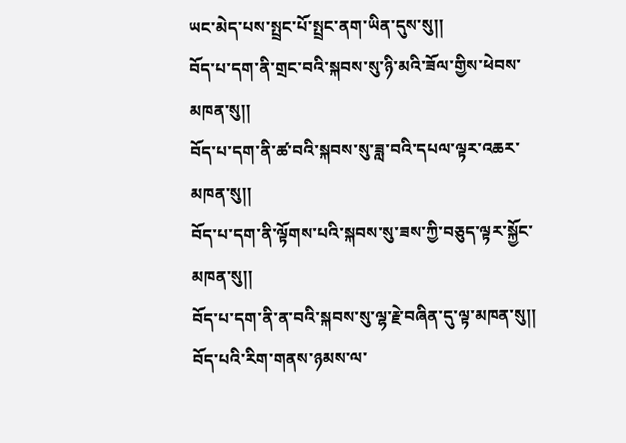ཡང་མེད་པས་སྤྲང་པོ་སྤྲང་ནག་ཡིན་དུས་སུ།།
བོད་པ་དག་ནི་གྲང་བའི་སྐབས་སུ་ཉི་མའི་ཟོལ་གྱིས་ཕེབས་མཁན་སུ།།
བོད་པ་དག་ནི་ཚ་བའི་སྐབས་སུ་ཟླ་བའི་དཔལ་ལྟར་འཆར་མཁན་སུ།།
བོད་པ་དག་ནི་ལྟོགས་པའི་སྐབས་སུ་ཟས་ཀྱི་བཅུད་ལྟར་སྐྱོང་མཁན་སུ།།
བོད་པ་དག་ནི་ན་བའི་སྐབས་སུ་ལྷ་རྗེ་བཞིན་དུ་ལྟ་མཁན་སུ།།
བོད་པའི་རིག་གནས་ཉམས་ལ་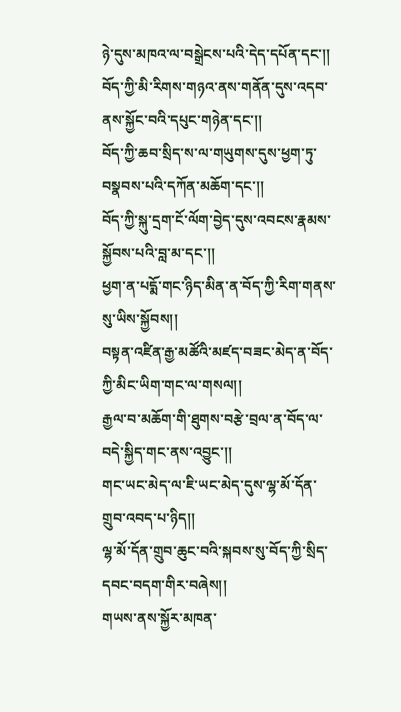ཉེ་དུས་མཁའ་ལ་བསྒྲེངས་པའི་དེད་དཔོན་དང་།།
བོད་ཀྱི་མི་རིགས་གཉའ་ནས་གནོན་དུས་འདབ་ནས་སྐྱོང་བའི་དཔུང་གཉེན་དང་།།
བོད་ཀྱི་ཆབ་སྲིད་ས་ལ་གཡུགས་དུས་ཕྱག་ཏུ་བསྣབས་པའི་དཀོན་མཆོག་དང་།།
བོད་ཀྱི་སྐུ་དྲག་ངོ་ལོག་བྱེད་དུས་འབངས་རྣམས་སྐྱོབས་པའི་བླ་མ་དང་།།
ཕྱག་ན་པདྨོ་གང་ཉིད་མིན་ན་བོད་ཀྱི་རིག་གནས་སུ་ཡིས་སྐྱོབས།།
བསྟན་འཛིན་རྒྱ་མཚོའི་མཛད་བཟང་མེད་ན་བོད་ཀྱི་མིང་ཡིག་གང་ལ་གསལ།།
རྒྱལ་བ་མཆོག་གི་ཐུགས་བརྩེ་བྲལ་ན་བོད་ལ་བདེ་སྐྱིད་གང་ནས་འབྱུང་།།
གང་ཡང་མེད་ལ་ཇི་ཡང་མེད་དུས་ལྷ་མོ་དོན་གྲུབ་འབད་པ་ཉིད།།
ལྷ་མོ་དོན་གྲུབ་ཆུང་བའི་སྐབས་སུ་བོད་ཀྱི་སྲིད་དབང་བདག་གིར་བཞེས།།
གཡས་ནས་སྐྱོར་མཁན་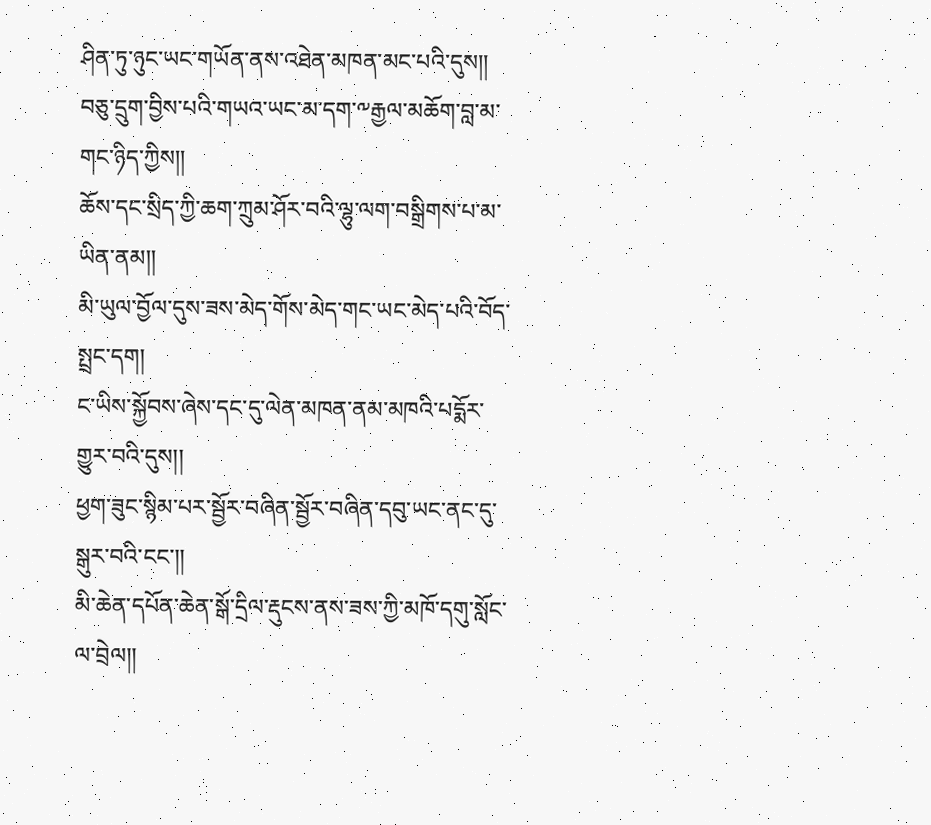ཤིན་ཏུ་ཉུང་ཡང་གཡོན་ནས་འཐེན་མཁན་མང་པའི་དུས།།
བཅུ་དྲུག་བྱིས་པའི་གཡའ་ཡང་མ་དག་༸རྒྱལ་མཆོག་བླ་མ་གང་ཉིད་ཀྱིས།།
ཆོས་དང་སྲིད་ཀྱི་ཆག་ཀྲུམ་ཤོར་བའི་ལྷུ་ལག་བསྒྲིགས་པ་མ་ཡིན་ནམ།།
མི་ཡུལ་བྱོལ་དུས་ཟས་མེད་གོས་མེད་གང་ཡང་མེད་པའི་བོད་སྤྲང་དག།
ང་ཡིས་སྐྱོབས་ཞེས་དང་དུ་ལེན་མཁན་ནམ་མཁའི་པདྨོར་གྱུར་བའི་དུས།།
ཕྱག་ཟུང་སྙིམ་པར་སྦྱོར་བཞིན་སྦྱོར་བཞིན་དབུ་ཡང་ནང་དུ་སྒུར་བའི་ངང་།།
མི་ཆེན་དཔོན་ཆེན་སྒོ་དྲིལ་རྡུངས་ནས་ཟས་ཀྱི་མཁོ་དགུ་སློང་ལ་བྲེལ།།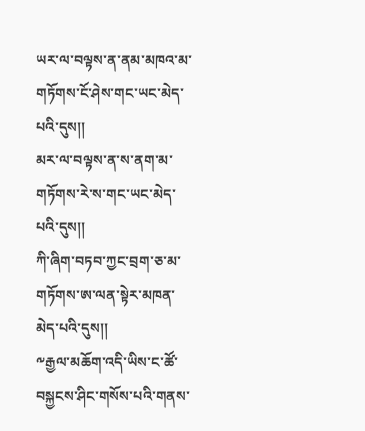ཡར་ལ་བལྟས་ན་ནམ་མཁའ་མ་གཏོགས་ངོ་ཤེས་གང་ཡང་མེད་པའི་དུས།།
མར་ལ་བལྟས་ན་ས་ནག་མ་གཏོགས་རེ་ས་གང་ཡང་མེད་པའི་དུས།།
ཀི་ཞིག་བཏབ་ཀྱང་བྲག་ཅ་མ་གཏོགས་ཨ་ལན་སྟེར་མཁན་མེད་པའི་དུས།།
༸རྒྱལ་མཆོག་འདི་ཡིས་ང་ཚོ་བསྐྱངས་ཤིང་གསོས་པའི་གནས་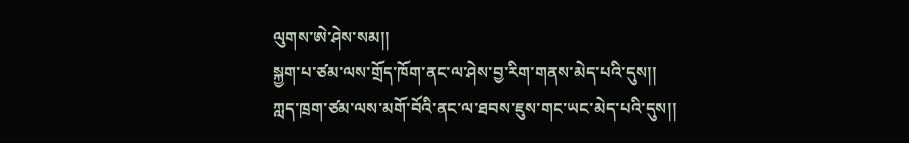ལུགས་ཨེ་ཤེས་སམ།།
སྐྱག་པ་ཙམ་ལས་གྲོད་ཁོག་ནང་ལ་ཤེས་བྱ་རིག་གནས་མེད་པའི་དུས།།
ཀླད་ཁྲག་ཙམ་ལས་མགོ་བོའི་ནང་ལ་ཐབས་ཇུས་གང་ཡང་མེད་པའི་དུས།།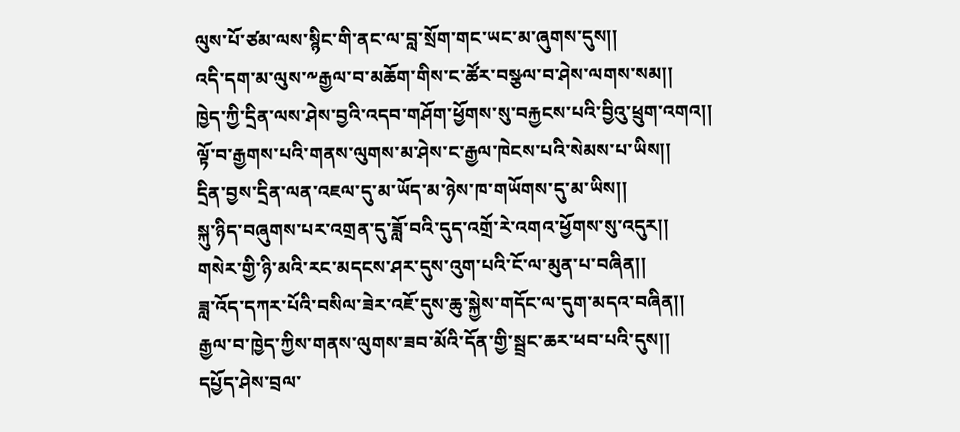ལུས་པོ་ཙམ་ལས་སྙིང་གི་ནང་ལ་བླ་སྲོག་གང་ཡང་མ་ཞུགས་དུས།།
འདི་དག་མ་ལུས་༸རྒྱལ་བ་མཆོག་གིས་ང་ཚོར་བསྩལ་བ་ཤེས་ལགས་སམ།།
ཁྱེད་ཀྱི་དྲིན་ལས་ཤེས་བྱའི་འདབ་གཤོག་ཕྱོགས་སུ་བརྐྱངས་པའི་བྱིའུ་ཕྲུག་འགའ།།
ལྟོ་བ་རྒྱགས་པའི་གནས་ལུགས་མ་ཤེས་ང་རྒྱལ་ཁེངས་པའི་སེམས་པ་ཡིས།།
དྲིན་བྱས་དྲིན་ལན་འཇལ་དུ་མ་ཡོད་མ་ཉེས་ཁ་གཡོགས་དུ་མ་ཡིས།།
སྐུ་ཉིད་བཞུགས་པར་འགྲན་དུ་ཟློ་བའི་དུད་འགྲོ་རེ་འགའ་ཕྱོགས་སུ་འདུར།།
གསེར་གྱི་ཉི་མའི་རང་མདངས་ཤར་དུས་འུག་པའི་ངོ་ལ་མུན་པ་བཞིན།།
ཟླ་འོད་དཀར་པོའི་བསིལ་ཟེར་འཇོ་དུས་ཆུ་སྐྱེས་གདོང་ལ་དུག་མདའ་བཞིན།།
རྒྱལ་བ་ཁྱེད་ཀྱིས་གནས་ལུགས་ཟབ་མོའི་དོན་གྱི་སྦྲང་ཆར་ཕབ་པའི་དུས།།
དཔྱོད་ཤེས་བྲལ་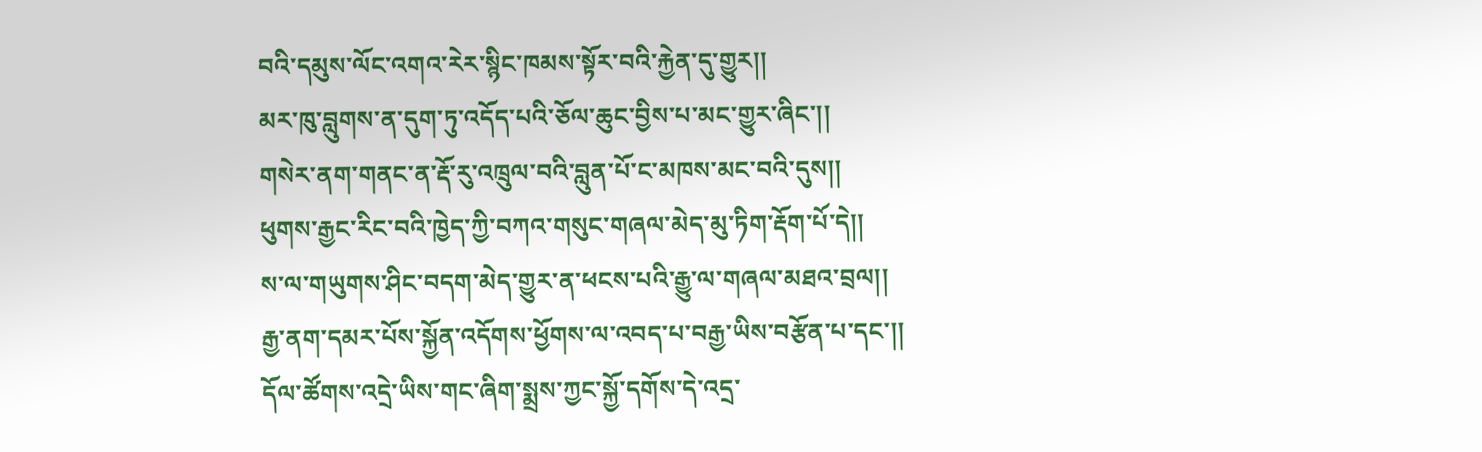བའི་དམུས་ལོང་འགའ་རེར་སྙིང་ཁམས་སྟོར་བའི་རྐྱེན་དུ་གྱུར།།
མར་ཁུ་བླུགས་ན་དུག་ཏུ་འདོད་པའི་ཅོལ་ཆུང་བྱིས་པ་མང་གྱུར་ཞིང་།།
གསེར་ནག་གནང་ན་རྡོ་རུ་འཁྲུལ་བའི་བླུན་པོ་ང་མཁས་མང་བའི་དུས།།
ཕུགས་རྒྱང་རིང་བའི་ཁྱེད་ཀྱི་བཀའ་གསུང་གཞལ་མེད་མུ་ཏིག་རྡོག་པོ་དེ།།
ས་ལ་གཡུགས་ཤིང་བདག་མེད་གྱུར་ན་ཕངས་པའི་རྒྱུ་ལ་གཞལ་མཐའ་བྲལ།།
རྒྱ་ནག་དམར་པོས་སྐྱོན་འདོགས་ཕྱོགས་ལ་འབད་པ་བརྒྱ་ཡིས་བརྩོན་པ་དང་།།
དོལ་ཚོགས་འདྲེ་ཡིས་གང་ཞིག་སྨྲས་ཀྱང་སྐྱོ་དགོས་དེ་འདྲ་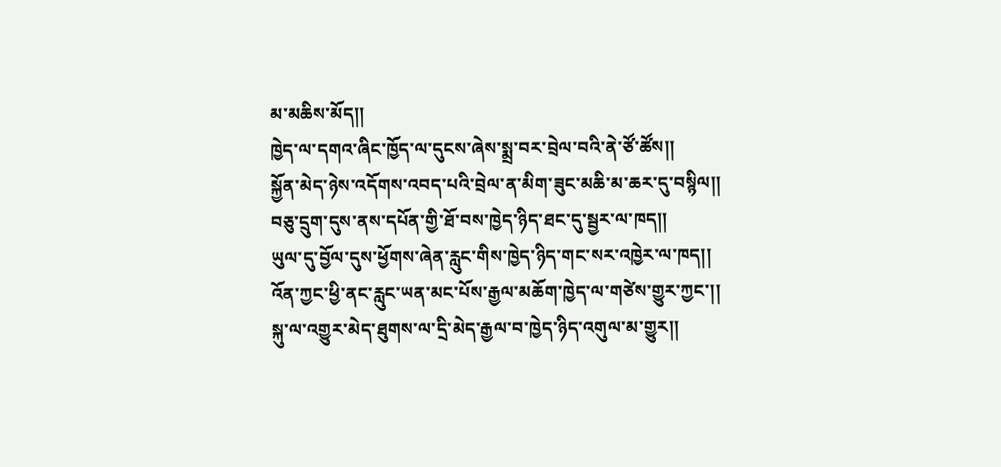མ་མཆིས་མོད།།
ཁྱེད་ལ་དགའ་ཞིང་ཁྱོད་ལ་དུངས་ཞེས་སྨྲ་བར་བྲེལ་བའི་ནེ་ཙོ་ཚོས།།
སྐྱོན་མེད་ཉེས་འདོགས་འབད་པའི་བྲེལ་ན་མིག་ཟུང་མཆི་མ་ཆར་དུ་བསྙིལ།།
བཅུ་དྲུག་དུས་ནས་དཔོན་གྱི་ཐོ་བས་ཁྱེད་ཉིད་ཐང་དུ་སྦྱར་ལ་ཁད།།
ཡུལ་དུ་བྱོལ་དུས་ཕྱོགས་ཞེན་རླུང་གིས་ཁྱེད་ཉིད་གང་སར་འཁྱེར་ལ་ཁད།།
འོན་ཀྱང་ཕྱི་ནང་རླུང་ཡན་མང་པོས་རྒྱལ་མཆོག་ཁྱེད་ལ་གཙེས་གྱུར་ཀྱང་།།
སྐུ་ལ་འགྱུར་མེད་ཐུགས་ལ་དྲི་མེད་རྒྱལ་བ་ཁྱེད་ཉིད་འགུལ་མ་གྱུར།།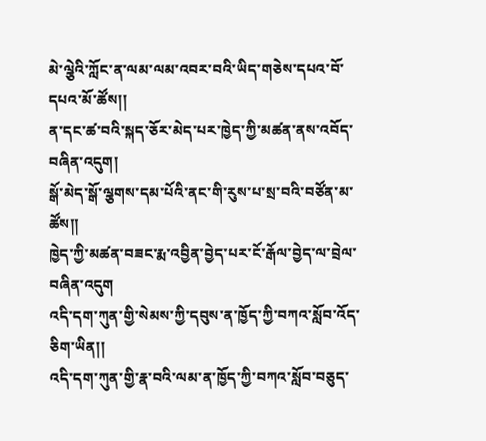མེ་ལྕེའི་ཀློང་ན་ལམ་ལམ་འབར་བའི་ཡིད་གཅེས་དཔའ་བོ་དཔའ་མོ་ཚོས།།
ན་དང་ཚ་བའི་སྐད་ཅོར་མེད་པར་ཁྱེད་ཀྱི་མཚན་ནས་འབོད་བཞིན་འདུག།
སྒོ་མེད་སྒོ་ལྕགས་དམ་པོའི་ནང་གི་རུས་པ་སྲ་བའི་བཙོན་མ་ཚོས།།
ཁྱེད་ཀྱི་མཚན་བཟང་རྨ་འབྱིན་བྱེད་པར་ངོ་རྒོལ་བྱེད་ལ་བྲེལ་བཞིན་འདུག
འདི་དག་ཀུན་གྱི་སེམས་ཀྱི་དབུས་ན་ཁྱོད་ཀྱི་བཀའ་སློབ་འོད་ཅིག་ཡིན།།
འདི་དག་ཀུན་གྱི་རྣ་བའི་ལམ་ན་ཁྱོད་ཀྱི་བཀའ་སློབ་བཅུད་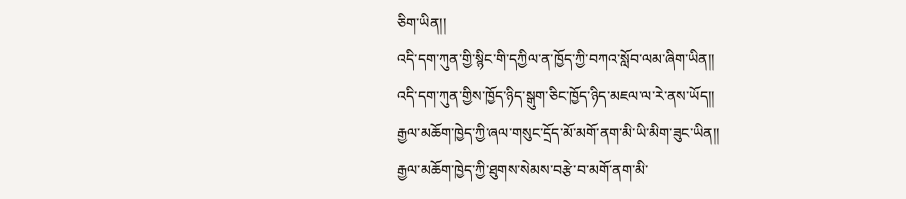ཅིག་ཡིན།།
འདི་དག་ཀུན་གྱི་སྙིང་གི་དཀྱིལ་ན་ཁྱོད་ཀྱི་བཀའ་སློབ་ལམ་ཞིག་ཡིན།།
འདི་དག་ཀུན་གྱིས་ཁྱོད་ཉིད་སྒུག་ཅིང་ཁྱོད་ཉིད་མཇལ་ལ་རེ་ནས་ཡོད།།
རྒྱལ་མཆོག་ཁྱེད་ཀྱི་ཞལ་གསུང་དྲོད་མོ་མགོ་ནག་མི་ཡི་མིག་ཟུང་ཡིན།།
རྒྱལ་མཆོག་ཁྱེད་ཀྱི་ཐུགས་སེམས་བརྩེ་བ་མགོ་ནག་མི་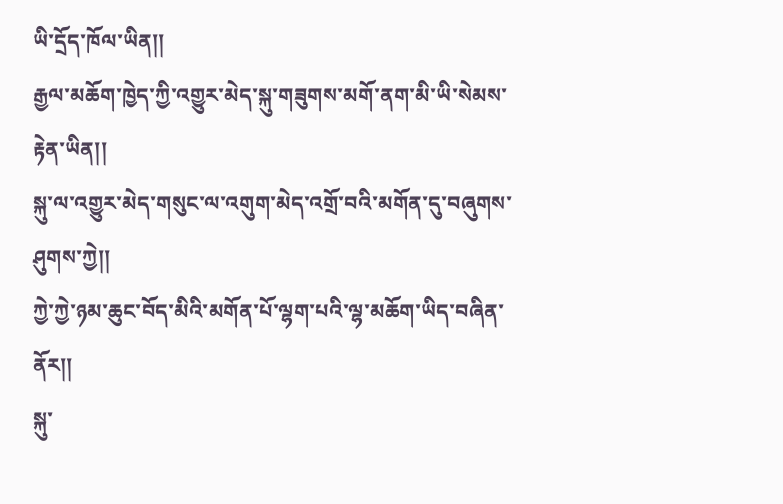ཡི་དྲོད་ཁོལ་ཡིན།།
རྒྱལ་མཆོག་ཁྱེད་ཀྱི་འགྱུར་མེད་སྐུ་གཟུགས་མགོ་ནག་མི་ཡི་སེམས་རྟེན་ཡིན།།
སྐུ་ལ་འགྱུར་མེད་གསུང་ལ་འགུག་མེད་འགྲོ་བའི་མགོན་དུ་བཞུགས་ཤུགས་ཀྱེ།།
ཀྱེ་ཀྱེ་ཉམ་ཆུང་བོད་མིའི་མགོན་པོ་ལྷག་པའི་ལྷ་མཆོག་ཡིད་བཞིན་ནོར།།
སྐུ་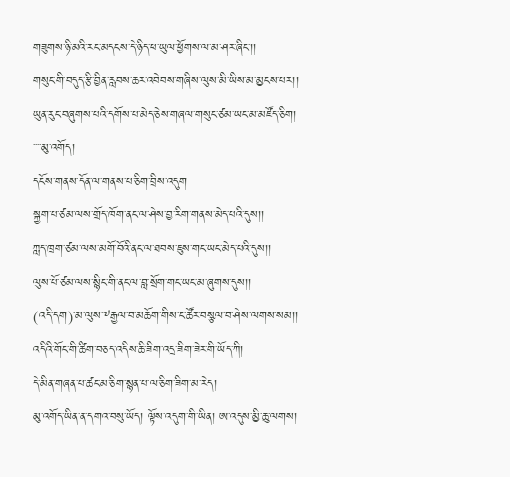གཟུགས་ཉི་མའི་རང་མདངས་དེ་ཉིད་ཕ་ཡུལ་ཕྱོགས་ལ་མ་ཤར་ཞིང་།།
གསུང་གི་བདུད་རྩི་བྱིན་རླབས་ཆར་འབེབས་གཞིས་ལུས་མི་ཡིས་མ་མྱངས་པར།།
ཡུན་རུང་བཞུགས་པའི་དགོས་པ་མེད་ཅེས་གཞལ་གསུང་ཙམ་ཡང་མ་མཛོད་ཅིག།
་་་་མུ་འགོད།
དངོས་གནས་དོན་ལ་གནས་པ་ཅིག་བྲིས་འདུག
སྐྱག་པ་ཙམ་ལས་གྲོད་ཁོག་ནང་ལ་ཤེས་བྱ་རིག་གནས་མེད་པའི་དུས།།
ཀླད་ཁྲག་ཙམ་ལས་མགོ་བོའི་ནང་ལ་ཐབས་ཇུས་གང་ཡང་མེད་པའི་དུས།།
ལུས་པོ་ཙམ་ལས་སྙིང་གི་ནང་ལ་བླ་སྲོག་གང་ཡང་མ་ཞུགས་དུས།།
(འདི་དག)་མ་ལུས་༸རྒྱལ་བ་མཆོག་གིས་ང་ཚོར་བསྩལ་བ་ཤེས་ལགས་སམ།།
འདིའི་གོང་གི་ཚིག་བཅད་འདིས་ཆི་ཟིག་འདྲ་ཟིག་ཟེར་གི་ཡོད་ཀི།
དེ་མིན་གཞན་པ་ཚང་མ་ཅིག་སྙན་པ་ལ་ཅིག་ཟིག་མ་རེད།
མུ་འགོད་ཡིན་ན་དགའ་བསུ་ཡོད། ལྟོས་འདུག་གི་ཡིན། ཨ་འདུས་མྱི་ཆུ་ལགས།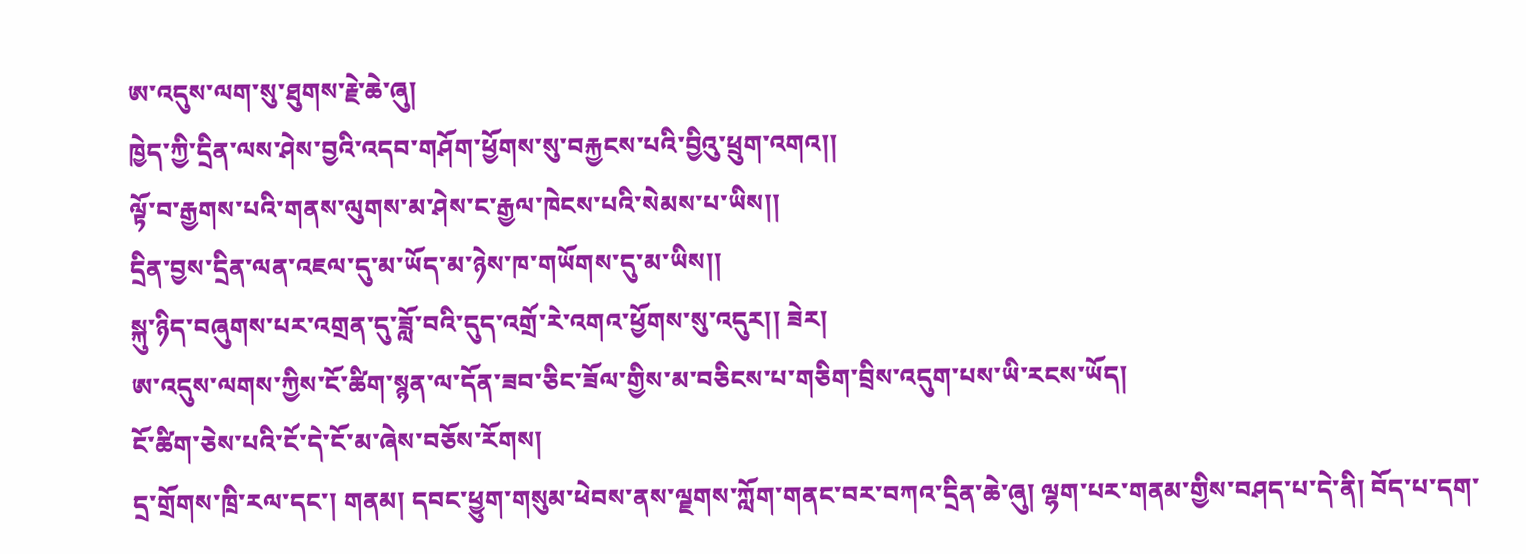ཨ་འདུས་ལག་སུ་ཐུགས་རྗེ་ཆེ་ཞུ།
ཁྱེད་ཀྱི་དྲིན་ལས་ཤེས་བྱའི་འདབ་གཤོག་ཕྱོགས་སུ་བརྐྱངས་པའི་བྱིའུ་ཕྲུག་འགའ།།
ལྟོ་བ་རྒྱགས་པའི་གནས་ལུགས་མ་ཤེས་ང་རྒྱལ་ཁེངས་པའི་སེམས་པ་ཡིས།།
དྲིན་བྱས་དྲིན་ལན་འཇལ་དུ་མ་ཡོད་མ་ཉེས་ཁ་གཡོགས་དུ་མ་ཡིས།།
སྐུ་ཉིད་བཞུགས་པར་འགྲན་དུ་ཟློ་བའི་དུད་འགྲོ་རེ་འགའ་ཕྱོགས་སུ་འདུར།། ཟེར།
ཨ་འདུས་ལགས་ཀྱིས་ངོ་ཚིག་སྙན་ལ་དོན་ཟབ་ཅིང་ཟོལ་གྱིས་མ་བཅིངས་པ་གཅིག་བྲིས་འདུག་པས་ཡི་རངས་ཡོད།
ངོ་ཚིག་ཅེས་པའི་ངོ་དེ་ངོ་མ་ཞེས་བཅོས་རོགས།
དྲ་གྲོགས་ཁྲི་རལ་དང་། གནམ། དབང་ཕྱུག་གསུམ་ཕེབས་ནས་ལྗགས་ཀློག་གནང་བར་བཀའ་དྲིན་ཆེ་ཞུ། ལྷག་པར་གནམ་གྱིས་བཤད་པ་དེ་ནི། བོད་པ་དག་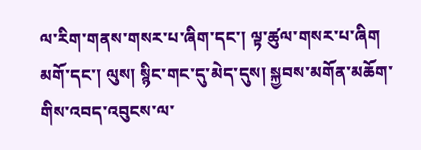ལ་རིག་གནས་གསར་པ་ཞིག་དང་། ལྟ་ཚུལ་གསར་པ་ཞིག མགོ་དང་། ལུས། སྙིང་གང་དུ་མེད་དུས། སྐྱབས་མགོན་མཆོག་གིས་འབད་འབུངས་ལ་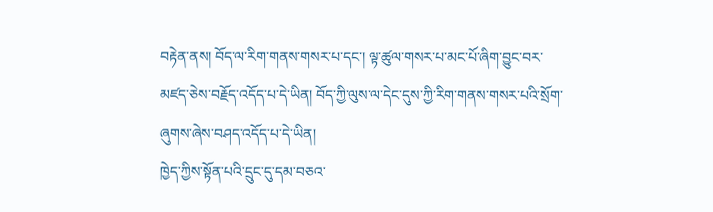བརྟེན་ནས། བོད་ལ་རིག་གནས་གསར་པ་དང་། ལྟ་ཚུལ་གསར་པ་མང་པོ་ཞིག་བྱུང་བར་མཛད་ཅེས་བརྗོད་འདོད་པ་དེ་ཡིན། བོད་ཀྱི་ལུས་ལ་དེང་དུས་ཀྱི་རིག་གནས་གསར་པའི་སྲོག་ཞུགས་ཞེས་བཤད་འདོད་པ་དེ་ཡིན།
ཁྱེད་ཀྱིས་སྟོན་པའི་དྲུང་དུ་དམ་བཅའ་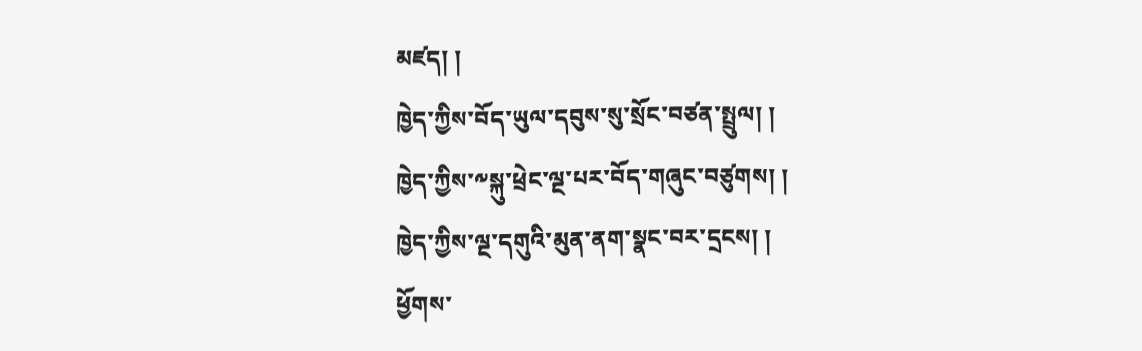མཛད། །
ཁྱེད་ཀྱིས་བོད་ཡུལ་དབུས་སུ་སྲོང་བཙན་སྤྲུལ། །
ཁྱེད་ཀྱིས་༸སྐུ་ཕྲེང་ལྔ་པར་བོད་གཞུང་བཙུགས། །
ཁྱེད་ཀྱིས་ལྔ་དགུའི་མུན་ནག་སྣང་བར་དྲངས། །
ཕྱོགས་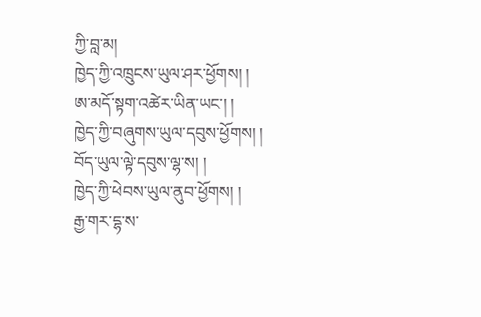ཀྱི་བླ་མ།
ཁྱེད་ཀྱི་འཁྲུངས་ཡུལ་ཤར་ཕྱོགས། །
ཨ་མདོ་སྟག་འཚེར་ཡིན་ཡང་། །
ཁྱེད་ཀྱི་བཞུགས་ཡུལ་དབུས་ཕྱོགས། །
བོད་ཡུལ་ལྟེ་དབུས་ལྷ་ས། །
ཁྱེད་ཀྱི་ཕེབས་ཡུལ་ནུབ་ཕྱོགས། །
རྒྱ་གར་དྷ་ས་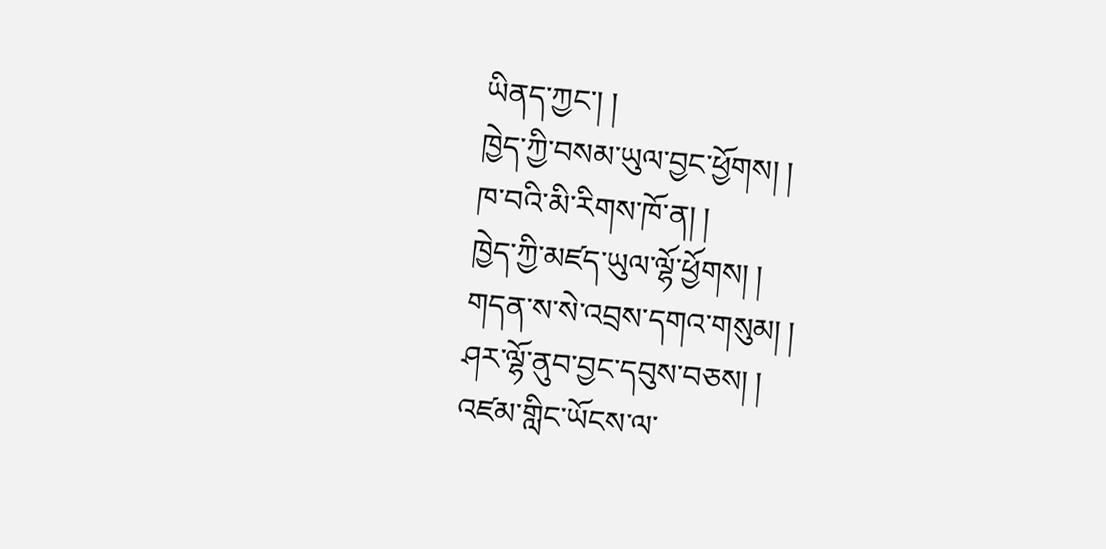ཡིནད་ཀྱང་། །
ཁྱེད་ཀྱི་བསམ་ཡུལ་བྱང་ཕྱོགས། །
ཁ་བའི་མི་རིགས་ཁོ་ན། །
ཁྱེད་ཀྱི་མཛད་ཡུལ་ལྷོ་ཕྱོགས། །
གདན་ས་སེ་འབྲས་དགའ་གསུམ། །
ཤར་ལྷོ་ནུབ་བྱང་དབུས་བཅས། །
འཛམ་གླིང་ཡོངས་ལ་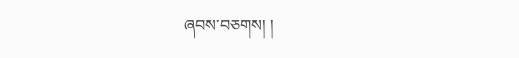ཞབས་བཅགས། །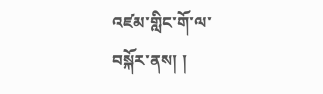འཛམ་གླིང་གོ་ལ་བསྐོར་ནས། །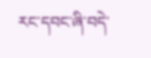རང་དབང་ཞི་བདེ་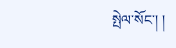སྤེལ་སོང་། །